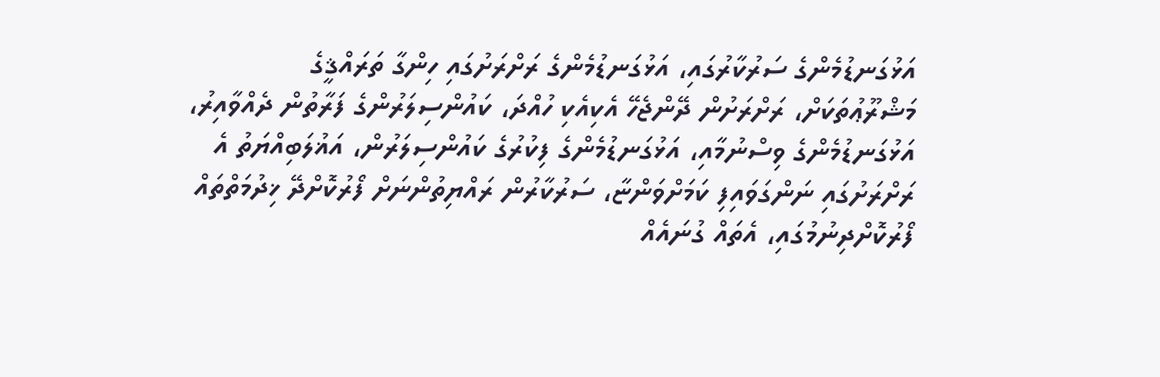އަޅުގަނޑުމެންގެ ސަރުކާރުގައި، އަޅުގަނޑުމެންގެ ރަށްރަށުގައި ހިންގާ ތަރައްޤީގެ މަޝްރޫޢުތަކަށް، ރަށްރަށުން ދޭންޖެހޭ އެކިއެކި ހުއްދަ، ކައުންސިލަރުންގެ ފަރާތުން ދެއްވާއިރު، އަޅުގަނޑުމެންގެ ވިސްނުމާއި، އަޅުގަނޑުމެންގެ ފިކުރުގެ ކައުންސިލަރުން، އަޣުލަބިއްޔަތު އެ ރަށްރަށުގައި ނަންގަވައިފި ކަމަށްވަންޏާ، ސަރުކާރުން ރައްޔިތުންނަށް ފޯރުކޮށްދޭ ޚިދުމަތްތައް ފޯރުކޮށްދިނުމުގައި، އެތައް ގުނައެއް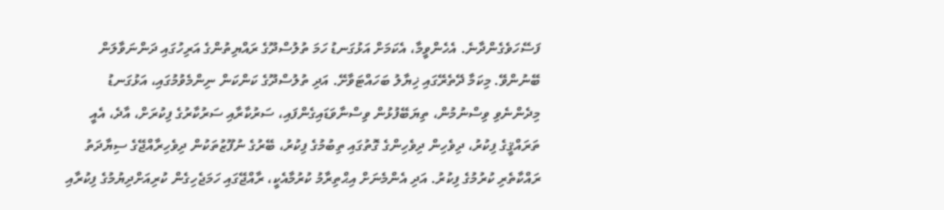ފަސޭހަވެގެންދާނެ. އެހެންވީމާ، އެކަމަށް އަޅުގަނޑު ހަމަ ތުލުސްދޫގެ ރައްޔިތުންގެ އަރިހުގައި ދަންނަވާލަން ބޭނުންވޭ. މިކަމާ ދޭތެރޭގައި ޚިޔާލު ބަހައްޓަވާށޭ. އަދި ތުލުސްދޫގެ ކަންކަން ނިންމެވުމުގައި، އަޅުގަނޑު މިދެންނެވި ވިސްނުމުން، ތިޔަބޭފުޅުން ވިސްނާވަޑައިގެންފައި، ސަރުކާރާއި ސަރުކާރުގެ ފިކުރަށް، އާދެ، އެއީ ތަރައްޤީގެ ފިކުރު، ދިވެހިން ދިވެހިންގެ ގޮތުގައި ތިބުމުގެ ފިކުރު، ބޭރުގެ ނުފޫޒުތަކުން ދިވެހިރާއްޖޭގެ ސިޔާދަތު ރައްކާތެރި ކުރުމުގެ ފިކުރު. އަދި އެންމެނަށް އިޙްތިރާމު ކުރުމާއެކީ، ރާއްޖޭގައި ހަމަޖެހިގެން ކުރިއަށްދިޔުމުގެ ފިކުރާއި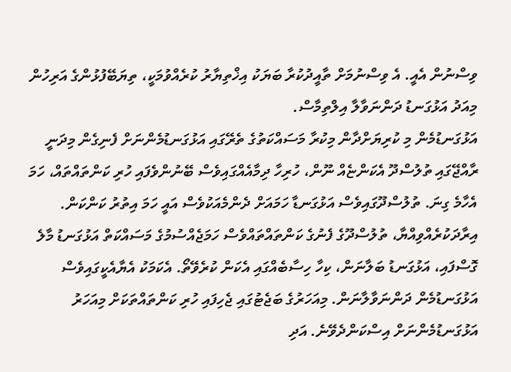ވިސްނުން އެއީ. އެ ވިސްނުމަށް ތާއީދުކުރާ ބަޔަކު އިޚްތިޔާރު ކުރެއްވުމަކީ، ތިޔަބޭފުޅުންގެ އަރިހުން މިއަދު އަޅުގަނޑު ދަންނަވާލާ އިލްތިމާސް.
އަޅުގަނޑުމެން މި ކުރިޔަށްދާން މިކުރާ މަސައްކަތުގެ ތެރޭގައި އަޅުގަނޑުމެންނަށް ފެނިގެން މިދަނީ ރާއްޖޭގައި ތުލުސްދޫ އެކަންޏެއް ނޫން، ހުރިހާ ދިމާއެއްގައިވެސް ބޭނުންވެފައި ހުރި ކަންތައްތައް، ހަމަ އެހާމެ ގިނަ. ތުލުސްދޫގައިވެސް އަޅުގަނޑާ ހަމައަށް ދެންމެއަކުވެސް އައީ ހަމަ އިތުރު ކަންކަން. އިރާދަކުރެއްވިއްޔާ، ތުލުސްދޫގެ ފެނުގެ ކަންތައްތައްވެސް ހަމަޖެއްސުމުގެ މަސައްކަތް އަޅުގަނޑު މާލެ ގޮސްފައި، އަޅުގަނޑު ބަލާނަން، ކިހާ ހިސާބެއްގައި އެކަން ކުރެވޭތޯ. އެކަމަކު އެޔާއެކީގައިވެސް އަޅުގަނޑުމެން ދަންނަވާލާނަން. މިއަހަރުގެ ބަޖެޓުގައި ޖެހިފައި ހުރި ކަންތައްތަކަށް މިއަހަރު އަޅުގަނޑުމެންނަށް އިސްކަންދެވޭނެ. އަދި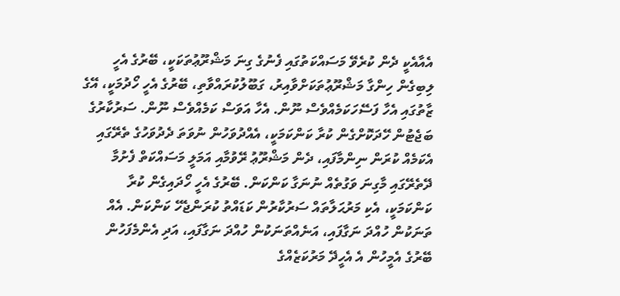އެއާއެކީ ދެން ކުރެވޭ މަސައްކަތުގައި ފެނުގެ ގިނަ މަޝްރޫޢުތަކަކީ، ބޭރުގެ އެހީ ލިބިގެން ހިންގާ މަޝްރޫޢުތަކަށްވާއިރު، ގަބޫލުކުރައްވާތި، ބޭރުގެ އެހީ ހޯދުމަކީ، އޭގެ ޒާތުގައި އެހާ ފަސޭހަކަމެއްވެސް ނޫން. އެހާ އަވަސް ކަމެއްވެސް ނޫން. ސަރުކާރުގެ ބަޖެޓުން ހޭދަކޮށްގެން ކުރާ ކަންކަމަކީ، އެއްދުވަހުން ނުވަތަ ދެދުވަހުގެ ތެރޭގައި އެކަމެއް ކުރަން ނިންމާފައި، ދެން މަޝްރޫޢު ރޭވުމާއި އަމަލީ މަސައްކަތް ފެށުމާ ދޭތެރޭގައި މާގިނަ ވަގުތެއް ނުނަގާ ކަންކަން. ބޭރުގެ އެހީ ހޯދައިގެން ކުރާ ކަންކަމަކީ، އެކި މަރުޙަލާތައް ސަރުކާރުން ކަޑައްތު ކުރަންޖެހޭ ކަންކަން. އެއް ތަނަކުން ހުއްދަ ނަގާފައި، އަނެއްތަނަކުން ހުއްދަ ނަގާފައި، އަދި އެންމެފަހުން ބޭރުގެ އެމީހުން އެ އެހީދޭ މަރުކަޒެއްގެ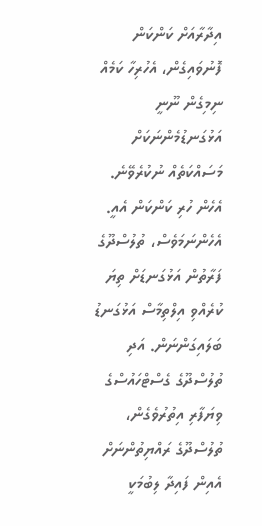އިދާރާއަށް ކަންކަން ފޮނުވައިގެން، އެހުރިހާ ކަމެއް ނިމިގެން ނޫނީ އަޅުގަނޑުމެންނަކަށް މަސައްކަތެއް ނުކުރެވޭނެ. އެހެން ހުރި ކަންކަން އެއީ. އެހެންނަމަވެސް، ތުލުސްދޫގެ ފަރާތުން އަޅުގަނޑަށް ތިޔަ ކުރެއްވި އިލްތިމާސް އަޅުގަނޑު ބަލައިގަންނަން. އަދި ތުލުސްދޫގެ ގެސްޓްހައުސްގެ ވިޔަފާރި އިތުރުވެގެން، ތުލުސްދޫގެ ރައްޔިތުންނަށް އެއިން ފައިދާ ލިބުމަކީ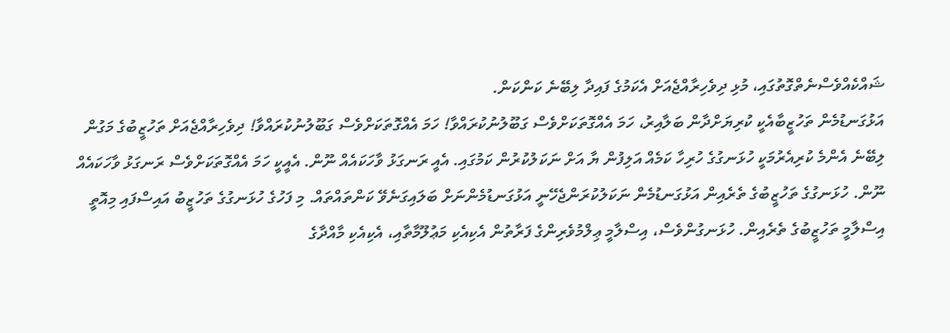ޝައްކެއްވެސްނެތްގޮތުގައި، މުޅި ދިވެހިރާއްޖެއަށް އެކަމުގެ ފައިދާ ލިބޭނެ ކަންކަން.
އަޅުގަނޑުމެން ތަހުޒީބާއެކީ ކުރިޔަށްދާން ބަލާއިރު، ހަމަ އެއްގޮތަކަށްވެސް ގަބޫލުނުކުރައްވާ! ހަމަ އެއްގޮތަކަށްވެސް ގަބޫލުނުކުރައްވާ! ދިވެހިރާއްޖެއަށް ތަހުޒީބުގެ މަގުން ލިބޭނެ އެންމެ ކުރިއެރުމަކީ ހުޅަނގުގެ ހުރިހާ ކަމެއް އަލިފުން ޔާ އަށް ނަކަލުކުރުން ކަމުގައި. އެއީ ރަނގަޅު ވާހަކައެއް ނޫން. އެއީކީ ހަމަ އެއްގޮތަކަށްވެސް ރަނގަޅު ވާހަކައެއް ނޫން. ހުޅަނގުގެ ތަހުޒީބުގެ ތެރެއިން އަޅުގަނޑުމެން ނަކަލުކުރަންޖެހޭނީ އަޅުގަނޑުމެންނަށް ބަލައިގަނެވޭ ކަންތައްތައް. މި ފަހުގެ ހުޅަނގުގެ ތަހުޒީބު އައިސްފައި މިއޮތީ އިސްލާމީ ތަހުޒީބުގެ ތެރެއިން. ހުޅަނގުންވެސް، އިސްލާމީ ޢިލްމުވެރިންގެ ފަރާތުން އެކިއެކި މަޢުލޫމާތާއި، އެކިއެކި މާއްދާގެ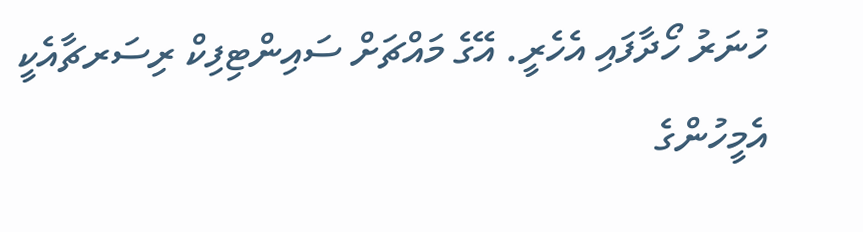ހުނަރު ހޯދާފައި އެހެރީ. އޭގެ މައްޗަށް ސައިންޓިފިކް ރިސަރޗާއެކީ އެމީހުންގެ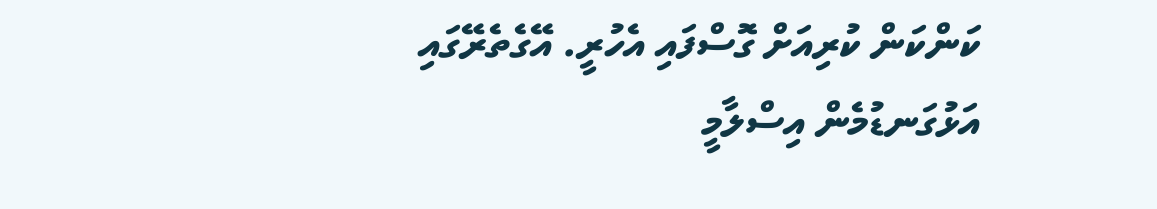ކަންކަން ކުރިއަށް ގޮސްފައި އެހުރީ. އޭގެތެރޭގައި އަޅުގަނޑުމެން އިސްލާމީ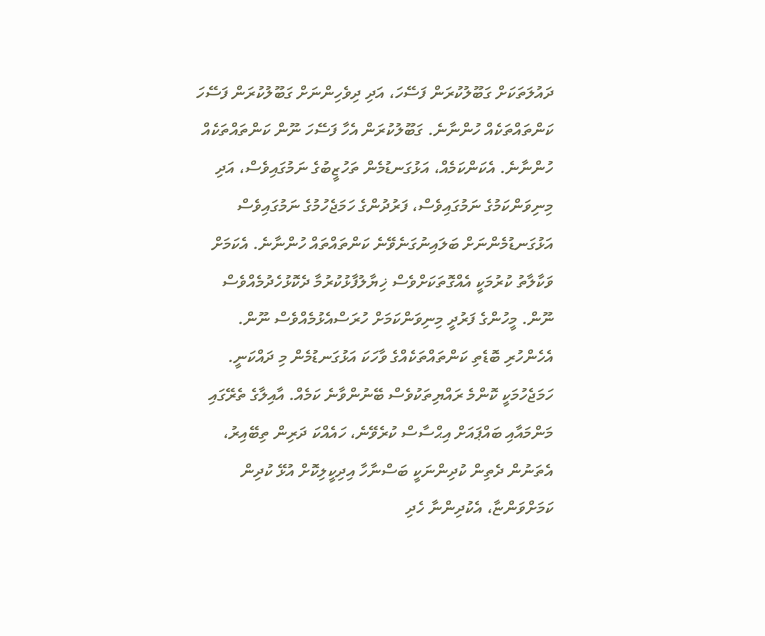ދައުލަތަކަށް ގަބޫލުކުރަން ފަސޭހަ، އަދި ދިވެހިންނަށް ގަބޫލުކުރަން ފަސޭހަ ކަންތައްތަކެއް ހުންނާނެ. ގަބޫލުކުރަން އެހާ ފަސޭހަ ނޫން ކަންތައްތަކެއް ހުންނާނެ. އެކަންކަމެއް، އަޅުގަނޑުމެން ތަހުޒީބުގެ ނަމުގައިވެސް، އަދި މިނިވަންކަމުގެ ނަމުގައިވެސް، ފަރުދުންގެ ހަމަޖެހުމުގެ ނަމުގައިވެސް އަޅުގަނޑުމެންނަށް ބަލައިނުގަނެވޭނެ ކަންތައްތައް ހުންނާނެ. އެކަމަށް ވަކާލާތު ކުރުމަކީ އެއްގޮތަކަށްވެސް ޚިޔާލުފާޅުކުރުމާ ދެކޮޅުހެދުމެއްވެސް ނޫން. މީހުންގެ ފަރުދީ މިނިވަންކަމަށް ހުރަސްއެޅުމެއްވެސް ނޫން. އެހެންހުރި ބޮޑެތި ކަންތައްތަކެއްގެ ވާހަކަ އަޅުގަނޑުމެން މި ދައްކަނީ.
ހަމަޖެހުމަކީ ކޮންމެ ރައްޔިތަކުވެސް ބޭނުންވާނެ ކަމެއް. އާއިލާގެ ތެރޭގައި މަންމައާއި ބައްޕައަށް އިޙްސާސް ކުރެވޭނެ، ހައެއްކަ ދަރިން ތިބޭއިރު، އެތަނުން ދެތިން ކުދިންނަކީ ބަސްނާހާ އިދިކީލިކޮށް އުޅޭ ކުދިން ކަމަށްވަންޏާ، އެކުދިންނާ ހެދި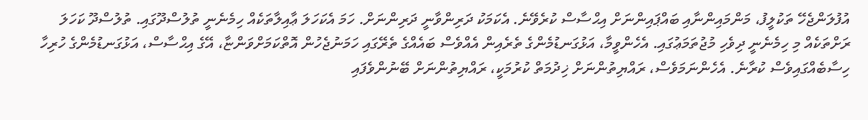އުފުލަންޖެހޭ ތަކުލީފު، މަންމައިންނާއި ބައްޕައިންނަށް އިޙްސާސް ކުރެވޭނެ. އެކަމަކު ދަރިންވާނީ ދަރިންނަށް. ހަމަ އެކަހަލަ ޢާއިލާތަކެއް ހިމެނެނީ ތުލުސްދޫގައި. ތުލުސްދޫ ކަހަލަ ރަށްތަކެއް މި ހިމެނެނީ ދިވެހި މުޖުތަމަޢުގައި. އެހެންވީމާ، އަޅުގަނޑުމެންގެ ތެރެއިން އެއްވެސް ބައެއްގެ ތެރޭގައި ހަމަނުޖެހުން އޮތްކަމަށްވަންޏާ، އޭގެ އިޙްސާސް، އަޅުގަނޑުމެންގެ ހުރިހާ ހިސާބެއްގައިވެސް ކުރާނެ. އެހެންނަމަވެސް، ރައްޔިތުންނަށް ޚިދުމަތް ކުރުމަކީ، ރައްޔިތުންނަށް ބޭނުންވެފައި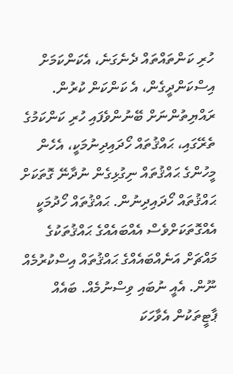ހުރި ކަންތައްތައް ދެނެގަނެ، އެކަންކަމަށް އިސްކަންދީގެން، އެ ކަންކަން ކުރުން. ރައްޔިތުންނަށް ބޭނުންވެފައި ހުރި ކަންކަމުގެ ތެރޭގައި، ޙައްޤުތައް ހޯދައިދިނުމަކީ، އެހެން މީހުންގެ ޙައްޤުތައް ނިގުޅިގެން ނުދާނޭ ގޮތަކަށް ޙައްޤުތައް ހޯދައިދިނުން. ޙައްޤުތައް ހޯދުމަކީ އެއްގޮތަކަށްވެސް އެއްބައެއްގެ ޙައްޤުތަކުގެ މައްޗަށް އަނެއްބައެއްގެ ޙައްޤުތައް އިސްކުރުމެއް ނޫން. އެއީ ނުބައި ވިސްނުމެއް. ބައެއް ޕާޓީތަކުން އެވާހަކަ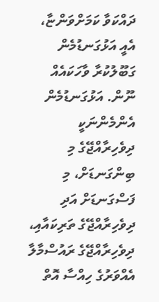ދައްކަވާ ކަމަށްވަންޏާ، އެއީ އަޅުގަނޑުމެން ގަބޫލުކުރާ ވާހަކައެއް ނޫން. އަޅުގަނޑުމެން އެންމެންނަކީ ދިވެހިރާއްޖޭގެ މި ބިންގަނޑަށް، މި ފަސްގަނޑަށް އަދި ދިވެހިރާއްޖޭގެ ތަރިކައާއި، ދިވެހިރާއްޖޭގެ ރައުސްމާލާ އެއްވަރުގެ ހިއްސާ އޮތް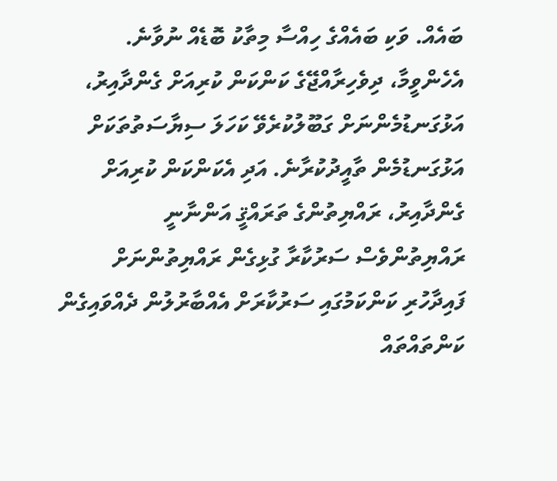ބައެއް. ވަކި ބައެއްގެ ހިއްސާ މިތާކު ބޮޑެއް ނުވާނެ.
އެހެންވީމާ، ދިވެހިރާއްޖޭގެ ކަންކަން ކުރިއަށް ގެންދާއިރު، އަޅުގަނޑުމެންނަށް ގަބޫލުކުރެވޭ ކަހަލަ ސިޔާސަތުތަކަށް އަޅުގަނޑުމެން ތާއީދުކުރާނެ. އަދި އެކަންކަން ކުރިއަށް ގެންދާއިރު، ރައްޔިތުންގެ ތަރައްޤީ އަންނާނީ ރައްޔިތުންވެސް ސަރުކާރާ ގުޅިގެން ރައްޔިތުންނަށް ފައިދާހުރި ކަންކަމުގައި ސަރުކާރަށް އެއްބާރުލުން ދެއްވައިގެން ކަންތައްތައް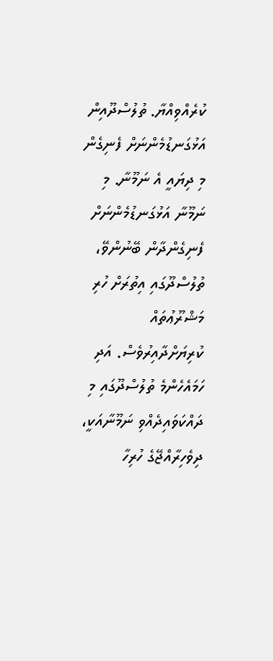ކުރެއްވިއްޔާ. ތުލުސްދޫއިން އަޅުގަނޑުމެންނަށް ފެނިގެން މި ދިޔައީ އެ ނަމޫނާ. މި ނަމޫނާ އަޅުގަނޑުމެންނަށް ފެނިގެންދާން ބޭނުންވޭ، ތުލުސްދޫގައި އިތުރަށް ހުރި މަޝްރޫޢުތައް ކުރިޔަށްދާއިރުވެސް. އަދި ހަމައެހެންމެ ތުލުސްދޫގައި މި ދައްކަވައިދެއްވި ނަމޫނާއަކީ، ދިވެހިރާއްޖޭގެ ހުރިހާ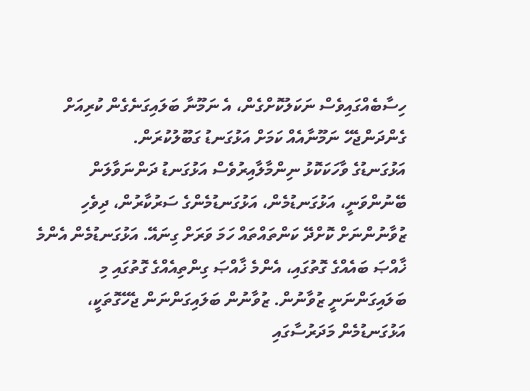ހިސާބެއްގައިވެސް ނަކަލުކޮށްގެން، އެ ނަމޫނާ ބަލައިގަނެގެން ކުރިއަށް ގެންދަންޖެހޭ ނަމޫނާއެއް ކަމަށް އަޅުގަނޑު ގަބޫލުކުރަން.
އަޅުގަނޑުގެ ވާހަކަކޮޅު ނިންމާލާއިރުވެސް އަޅުގަނޑު ދަންނަވާލަން ބޭނުންވަނީ، އަޅުގަނޑުމެން، އަޅުގަނޑުމެންގެ ސަރުކާރުން، ދިވެހި ޒުވާނުންނަށް ކޮށްދޭ ކަންތައްތައް ހަމަ ވަރަށް ގިނައޭ. އަޅުގަނޑުމެން އެންމެ ޚާއްޞަ ބައެއްގެ ގޮތުގައި، އެންމެ ޚާއްޞަ ގިންތިއެއްގެ ގޮތުގައި މި ބަލައިގަންނަނީ ޒުވާނުން. ޒުވާނުން ބަލައިގަންނަން ޖެހޭގޮތަކީ، އަޅުގަނޑުމެން މަދަރުސާގައި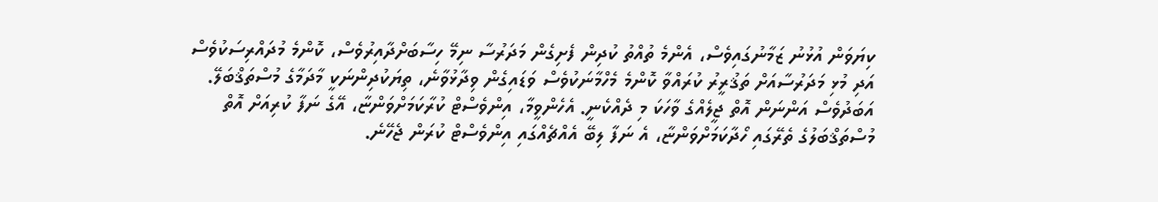ކިޔަވަން އުޅުނު ޒަމާނުގައިވެސް، އެންމެ ތުއްތު ކުދިން ފެށިގެން މަދަރުސާ ނިމޭ ހިސާބަށްދާއިރުވެސް، ކޮންމެ މުދައްރިސަކުވެސް އަދި މުޅި މަދަރުސާއަށް ތަޤުރީރު ކުރައްވާ ކޮންމެ މެހްމާނަކުވެސް ވަޑައިގެން ވިދާޅުވާނެ، ތިޔަކުދިންނަކީ މާދަމާގެ މުސްތަޤްބަލޭ. އަބަދުވެސް އަންނަން އޮތް ޖީލެއްގެ ވާހަކަ މި ދެއްކެނީ. އެހެންވީމާ، އިންވެސްޓް ކުރާކަމަށްވަންޏާ، އޭގެ ނަފާ ކުރިއަށް އޮތް މުސްތަޤްބަލުގެ ތެރޭގައި ހޯދާކަމަށްވަންޏާ، އެ ނަފާ ލިބޭ އެއްޗެއްގައި އިންވެސްޓް ކުރަން ޖެހޭނެ.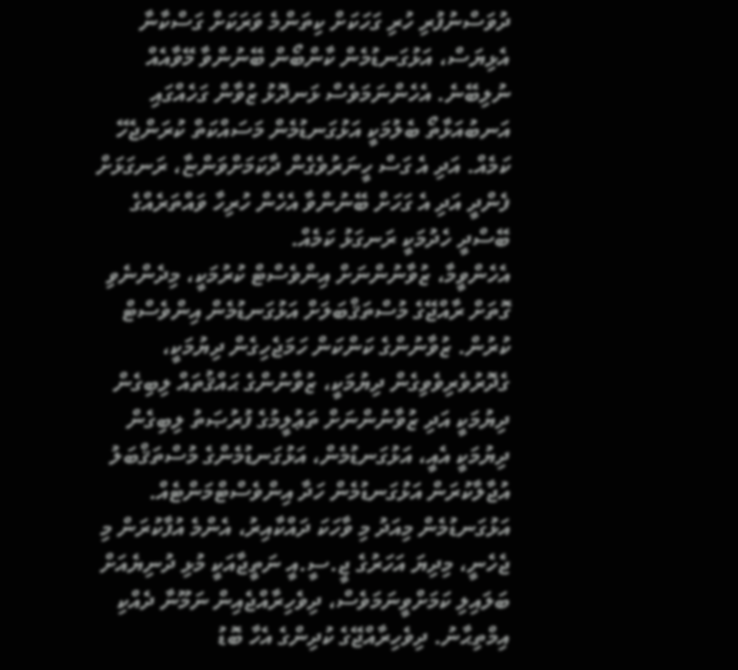ދުވަސްނުފުރި ހުރި ގަހަކަށް ކިތަންމެ ވަރަކަށް ގަސްކާނާ އެޅިޔަސް، އަޅުގަނޑުމެން ކާންބޯން ބޭނުންވާ މޭވާއެއް ނުލިބޭނެ. އެހެންނަމަވެސް ޅަނދޮޅު ޒުވާން ގަހެއްގައި އަނބުއަޅާތޯ ބެލުމަކީ އަޅުގަނޑުމެން މަސައްކަތް ކުރަންޖެހޭ ކަމެއް. އަދި އެ ގަސް ހީނަރުވެގެން ދާކަމަށްވަންޏާ، ރަނގަޅަށް ފެންދީ އަދި އެ ގަހަށް ބޭނުންވާ އެހެން ހުރިހާ ވައްތަރެއްގެ ބޭސްދީ ހެދުމަކީ ރަނގަޅު ކަމެއް.
އެހެންވީމާ، ޒުވާނުންނަށް އިންވެސްޓް ކުރުމަކީ، މިދެންނެވި ގޮތަށް ރާއްޖޭގެ މުސްތަޤްބަލަށް އަޅުގަނޑުމެން އިންވެސްޓް ކުރުން. ޒުވާނުންގެ ކަންކަން ހަމަޖެހިގެން ދިޔުމަކީ، ގެދޮރުވެރިވެވިގެން ދިޔުމަކީ، ޒުވާނުންގެ ޙައްޤުތައް ލިބިގެން ދިޔުމަކީ އަދި ޒުވާނުންނަށް ތަޢުލީމުގެ ފުރުޞަތު ލިބިގެން ދިޔުމަކީ އެއީ، އަޅުގަނޑުމެން، އަޅުގަނޑުމެންގެ މުސްތަޤްބަލު އުޖާލާކުރަން އަޅުގަނޑުމެން ހަދާ އިންވެސްޓްމަންޓެއް.
އަޅުގަނޑުމެން މިއަދު މި ވާހަކަ ދައްކާއިރު، އެންމެ އުފާކުރަން މި ޖެހެނީ، މިދިޔަ އަހަރުގެ ޖީ.ސީ.އީ ނަތީޖާއަކީ މުޅި ދުނިޔެއަށް ބަލައިލި ކަމަށްވީނަމަވެސް، ދިވެހިރާއްޖެއިން ނަމޫނާ ދެއްކި އިމްތިޙާނު. ދިވެހިރާއްޖޭގެ ކުދިންގެ އެހާ ބޮޑު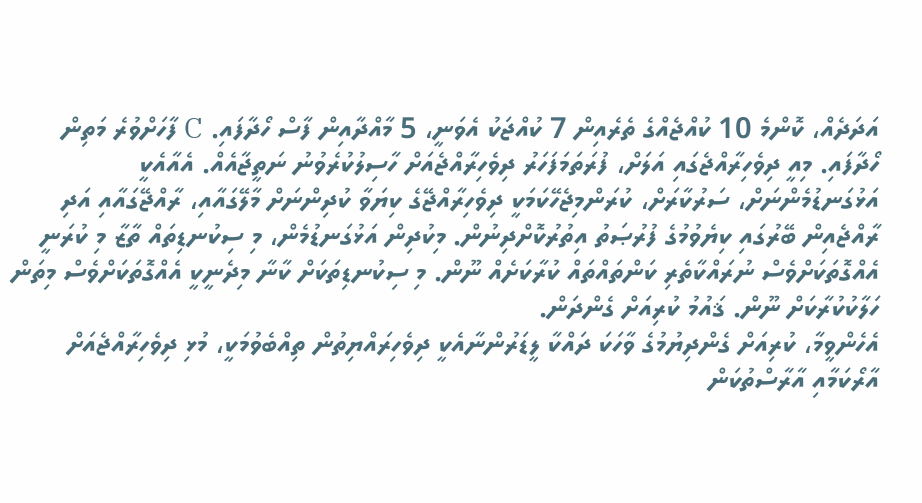އަދަދެއް، ކޮންމެ 10 ކުއްޖެއްގެ ތެރެއިން 7 ކުއްޖަކު އެވަނީ، 5 މާއްދާއިން ފާސް ހޯދާފައި. C ފާހަށްވުރެ މަތިން ހޯދާފައި. މިއީ ދިވެހިރާއްޖެގައި އަލަށް، ފުރަތަމަފަހަރު ދިވެހިރާއްޖެއަށް ހާސިލުކުރެވުނު ނަތީޖާއެއް. އެއާއެކީ އަޅުގަނޑުމެންނަށް، ސަރުކާރަށް، ކުރަންމިޖެހޭކަމަކީ ދިވެހިރާއްޖޭގެ ކިޔަވާ ކުދިންނަށް މާލޭގައާއި، ރާއްޖޭގައާއި އަދި ރާއްޖެއިން ބޭރުގައި ކިޔެވުމުގެ ފުރުޞަތު އިތުރުކޮށްދިނުން. މިކުދިން އަޅުގަނޑުމެން، މި ސިކުނޑިތައް ތާޒާ މި ކުރަނީ އެއްގޮތަކަށްވެސް ނުރައްކާތެރި ކަންތައްތައް ކުރާކަށެއް ނޫން. މި ސިކުނޑިތަކަށް ކާނާ މިދެނީކީ އެއްގޮތަކަށްވެސް މިތަން ހަލާކުކުރާކަށް ނޫން. ޤައުމު ކުރިއަށް ގެންދަން.
އެހެންވީމާ، ކުރިއަށް ގެންދިޔުމުގެ ވާހަކަ ދައްކާ ލީޑަރުންނާއެކީ ދިވެހިރައްޔިތުން ތިއްބެވުމަކީ، މުޅި ދިވެހިރާއްޖެއަށް އާރޯކަމާއި އާރާސްތުކަން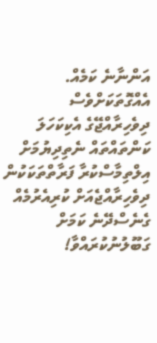އަންނާނެ ކަމެއް. އެއްގޮތަކަށްވެސް ދިވެހިރާއްޖޭގެ އެކިކަހަލަ ކަންތައްތައް ނެތިދިޔުމަށް އިލްތިމާސްކުރާ ފަރާތްތަކަކުން ދިވެހިރާއްޖެއަށް ކުރިއެރުމެއް ގެނެސްދޭނެ ކަމަށް ގަބޫލުނުކުރައްވާ!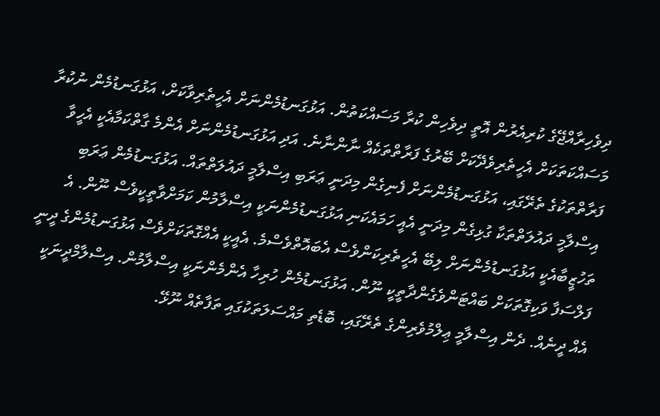ދިވެހިރާއްޖޭގެ ކުރިއެރުން އޮތީ ދިވެހިން ކުރާ މަސައްކަތުން. އަޅުގަނޑުމެންނަށް އެހީތެރިވާކަށް، އަޅުގަނޑުމެން ނުކުރާ މަސައްކަތަކަށް އެހީތެރިވެދޭކަށް ބޭރުގެ ފަރާތްތަކެއް ނާންނާނެ. އަދި އަޅުގަނޑުމެންނަށް އެންމެ ގާތްކަމާއެކީ އެހީވާ ފަރާތްތަކުގެ ތެރޭގައި، އަޅުގަނޑުމެންނަށް ފެނިގެން މިދަނީ ޢަރަބި އިސްލާމީ ދައުލަތްތައް. އަޅުގަނޑުމެން ޢަރަބި އިސްލާމީ ދައުލަތްތަކާ ގުޅިގެން މިދަނީ އެއީ ހަމައެކަނި އަޅުގަނޑުމެންނަކީ އިސްލާމުން ކަމަށްވާތީކީވެސް ނޫން. އެ ތަހުޒީބާއެކީ އަޅުގަނޑުމެންނަށް ލިބޭ އެހީތެރިކަންވެސް އެބައޮތްވެސްމެ. އެއީކީ އެއްގޮތަކަށްވެސް އަޅުގަނޑުމެންގެ ދީނީ ފަލްސަފާ ވަކިގޮތަކަށް ބައްޓަންވެގެންދާތީކީ ނޫން. އަޅުގަނޑުމެން ހުރިހާ އެންމެންނަކީ އިސްލާމުން. އިސްލާމްދީނަކީ އެއް ދީނެއް. ދެން އިސްލާމީ ޢިލްމުވެރިންގެ ތެރޭގައި، ބޮޑެތި މައްސަލަތަކުގައި ތަފާތެއް ނޫޅޭ.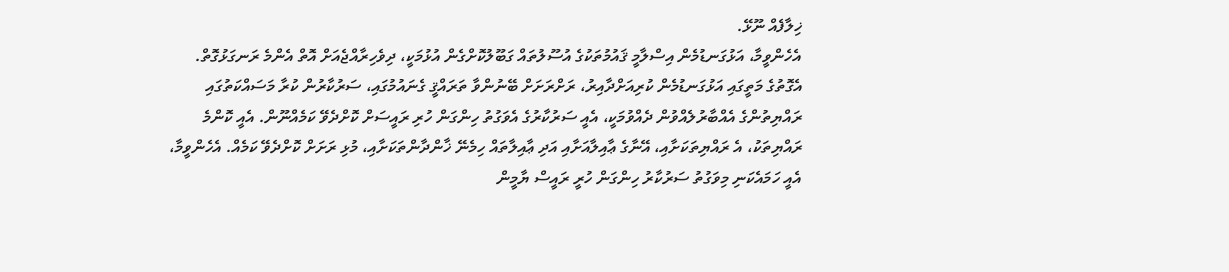ޚިލާފެއް ނޫޅޭ.
އެހެންވީމާ، އަޅުގަނޑުމެން އިސްލާމީ ޤައުމުތަކުގެ އުސޫލުތައް ގަބޫލުކޮށްގެން އުޅުމަކީ، ދިވެހިރާއްޖެއަށް އޮތް އެންމެ ރަނގަޅުގޮތް. އެގޮތުގެ މަތީގައި އަޅުގަނޑުމެން ކުރިއަށްދާއިރު، ރަށްރަށަށް ބޭނުންވާ ތަރައްޤީ ގެނައުމުގައި، ސަރުކާރުން ކުރާ މަސައްކަތުގައި ރައްޔިތުންގެ އެއްބާރުލެއްވުން ދެއްވުމަކީ، އެއީ ސަރުކާރުގެ އެވަގުތު ހިންގަން ހުރި ރައީސަށް ކޮށްދެވޭ ކަމެއްނޫން. އެއީ ކޮންމެ ރައްޔިތަކު، އެ ރައްޔިތަކަށާއި، އޭނާގެ ޢާއިލާއަށާއި އަދި ޢާއިލާތައް ހިމެނޭ ޚާންދާންތަކަށާއި، މުޅި ރަށަށް ކޮށްދެވޭ ކަމެއް. އެހެންވީމާ، އެއީ ހަމައެކަނި މިވަގުތު ސަރުކާރު ހިންގަން ހުރީ ރައީސް ޔާމީން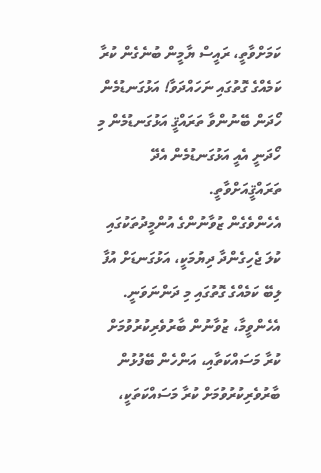ކަމަށްވާތީ، ރައީސް ޔާމީން ބުނެގެން ކުރާ ކަމެއްގެ ގޮތުގައި ނަހައްދަވާ! އަޅުގަނޑުމެން ހޯދަން ބޭނުންވާ ތަރައްޤީ އަޅުގަނޑުމެން މި ހޯދަނީ އެއީ އަޅުގަނޑުމެން އެދޭ ތަރައްޤީއަށްވާތީ.
އެހެންވެގެން ޒުވާނުންގެ އުންމީދުތަކުގައި ކުލަ ޖެހިގެންދާ ދިޔުމަކީ، އަޅުގަނޑަށް އުފާ ލިބޭ ކަމެއްގެ ގޮތުގައި މި ދަންނަވަނީ. އެހެންވީމާ، ޒުވާނުން ބާރުވެރިކުރުވުމަށް ކުރާ މަސައްކަތާއި، އަންހެން ބޭފުޅުން ބާރުވެރިކުރުވުމަށް ކުރާ މަސައްކަތަކީ،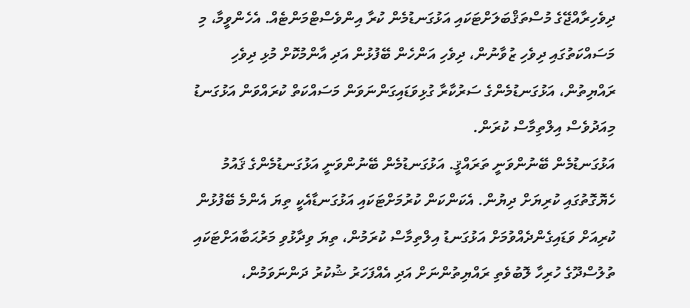ދިވެހިރާއްޖޭގެ މުސްތަޤްބަލަށްޓަކައި އަޅުގަނޑުމެން ކުރާ އިންވެސްޓްމަންޓެއް. އެހެންވީމާ، މި މަސައްކަތުގައި ދިވެހި ޒުވާނުން، ދިވެހި އަންހެން ބޭފުޅުން އަދި އާންމުކޮށް މުޅި ދިވެހި ރައްޔިތުން، އަޅުގަނޑުމެންގެ ސަރުކާރާ ގުޅިވަޑައިގަންނަވަން މަސައްކަތް ކުރައްވަން އަޅުގަނޑު މިއަދުވެސް އިލްތިމާސް ކުރަން.
އަޅުގަނޑުމެން ބޭނުންވަނީ ތަރައްޤީ. އަޅުގަނޑުމެން ބޭނުންވަނީ އަޅުގަނޑުމެންގެ ޤައުމު ހެޔޮގޮތުގައި ކުރިޔަށް ދިޔުން. އެކަންކަން ކުރުމަށްޓަކައި އަޅުގަނޑާއެކީ ތިޔަ އެންމެ ބޭފުޅުން ކުރިއަށް ވަޑައިގެންދެއްވުމަށް އަޅުގަނޑު އިލްތިމާސް ކުރަމުން، ތިޔަ ވިދާޅުވި މަރުޙަބާއަށްޓަކައި ތުލުސްދޫގެ ހުރިހާ ލޮބުވެތި ރައްޔިތުންނަށް އަދި އެއްފަހަރު ޝުކުރު ދަންނަވަމުން،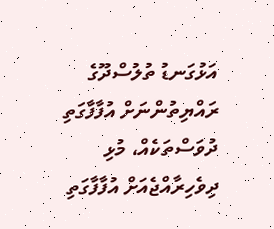އަޅުގަނޑު ތުލުސްދޫގެ ރައްޔިތުންނަށް އުފާފާގަތި ދުވަސްތަކެއް، މުޅި ދިވެހިރާއްޖެއަށް އުފާފާގަތި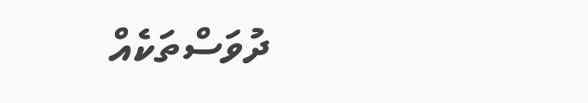ދުވަސްތަކެއް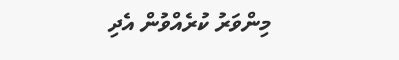މިންވަރު ކުރެއްވުން އެދި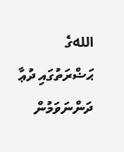اللهގެ ޙަޟްރަތުގައި ދުޢާ ދަންނަވަމުން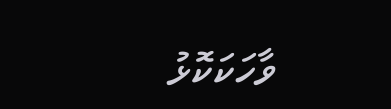ވާހަކަކޮޅު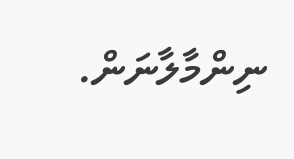ނިންމާލާނަން.